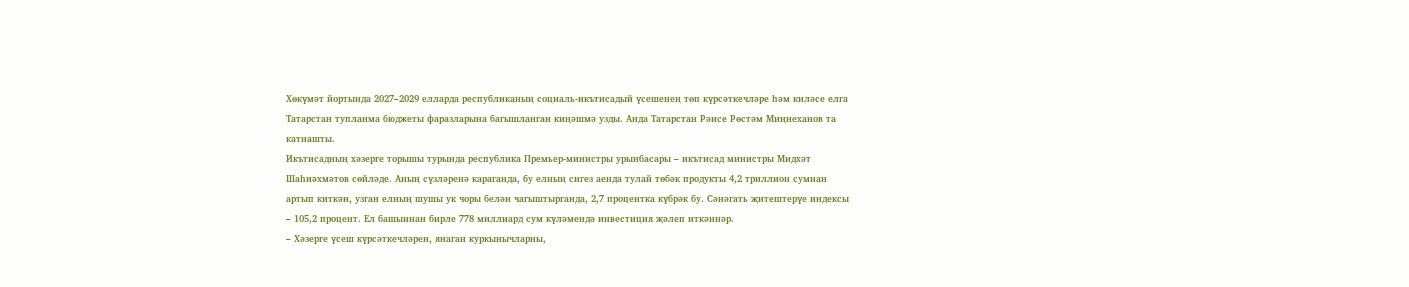Хөкүмәт йортында 2027–2029 елларда республиканың социаль-икътисадый үсешенең төп күрсәткечләре һәм киләсе елга Татарстан тупланма бюджеты фаразларына багышланган киңәшмә узды. Анда Татарстан Рәисе Рөстәм Миңнеханов та катнашты.
Икътисадның хәзерге торышы турында республика Премьер-министры урынбасары – икътисад министры Мидхәт Шаһиәхмәтов сөйләде. Аның сүзләренә караганда, бу елның сигез аенда тулай төбәк продукты 4,2 триллион сумнан артып киткән, узган елның шушы ук чоры белән чагыштырганда, 2,7 процентка күбрәк бу. Сәнәгать җитештерүе индексы – 105,2 процент. Ел башыннан бирле 778 миллиард сум күләмендә инвестиция җәлеп иткәннәр.
– Хәзерге үсеш күрсәткечләрен, янаган куркынычларны,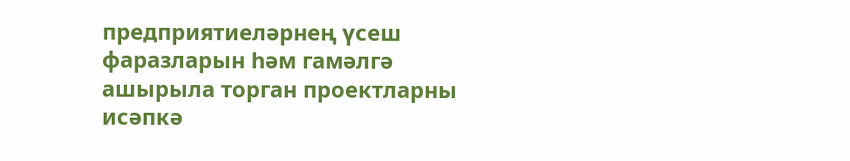предприятиеләрнең үсеш фаразларын һәм гамәлгә ашырыла торган проектларны исәпкә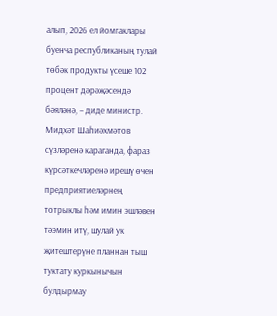алып, 2026 ел йомгаклары буенча республиканың тулай төбәк продукты үсеше 102 процент дәрәҗәсендә бәяләнә, – диде министр.
Мидхәт Шаһиәхмәтов сүзләренә караганда, фараз күрсәткечләренә ирешү өчен предприятиеләрнең тотрыклы һәм имин эшләвен тәэмин итү, шулай ук җитештерүне планнан тыш туктату куркынычын булдырмау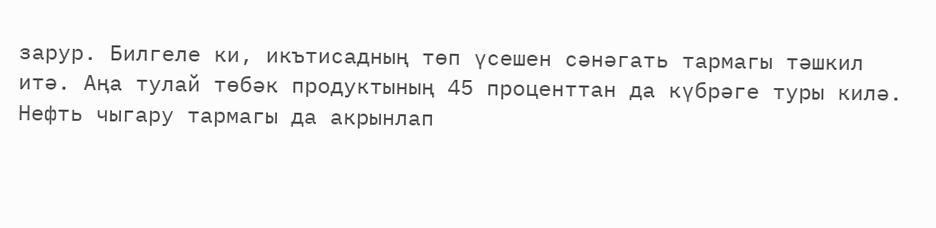зарур. Билгеле ки, икътисадның төп үсешен сәнәгать тармагы тәшкил итә. Аңа тулай төбәк продуктының 45 проценттан да күбрәге туры килә. Нефть чыгару тармагы да акрынлап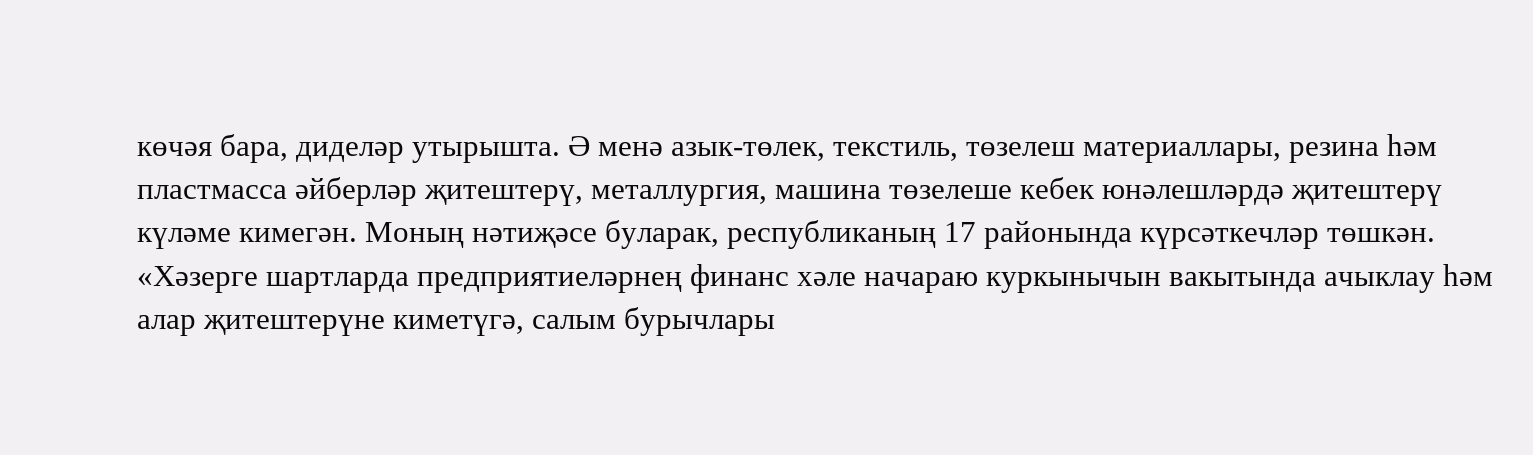көчәя бара, диделәр утырышта. Ә менә азык-төлек, текстиль, төзелеш материаллары, резина һәм пластмасса әйберләр җитештерү, металлургия, машина төзелеше кебек юнәлешләрдә җитештерү күләме кимегән. Моның нәтиҗәсе буларак, республиканың 17 районында күрсәткечләр төшкән. «Хәзерге шартларда предприятиеләрнең финанс хәле начараю куркынычын вакытында ачыклау һәм алар җитештерүне киметүгә, салым бурычлары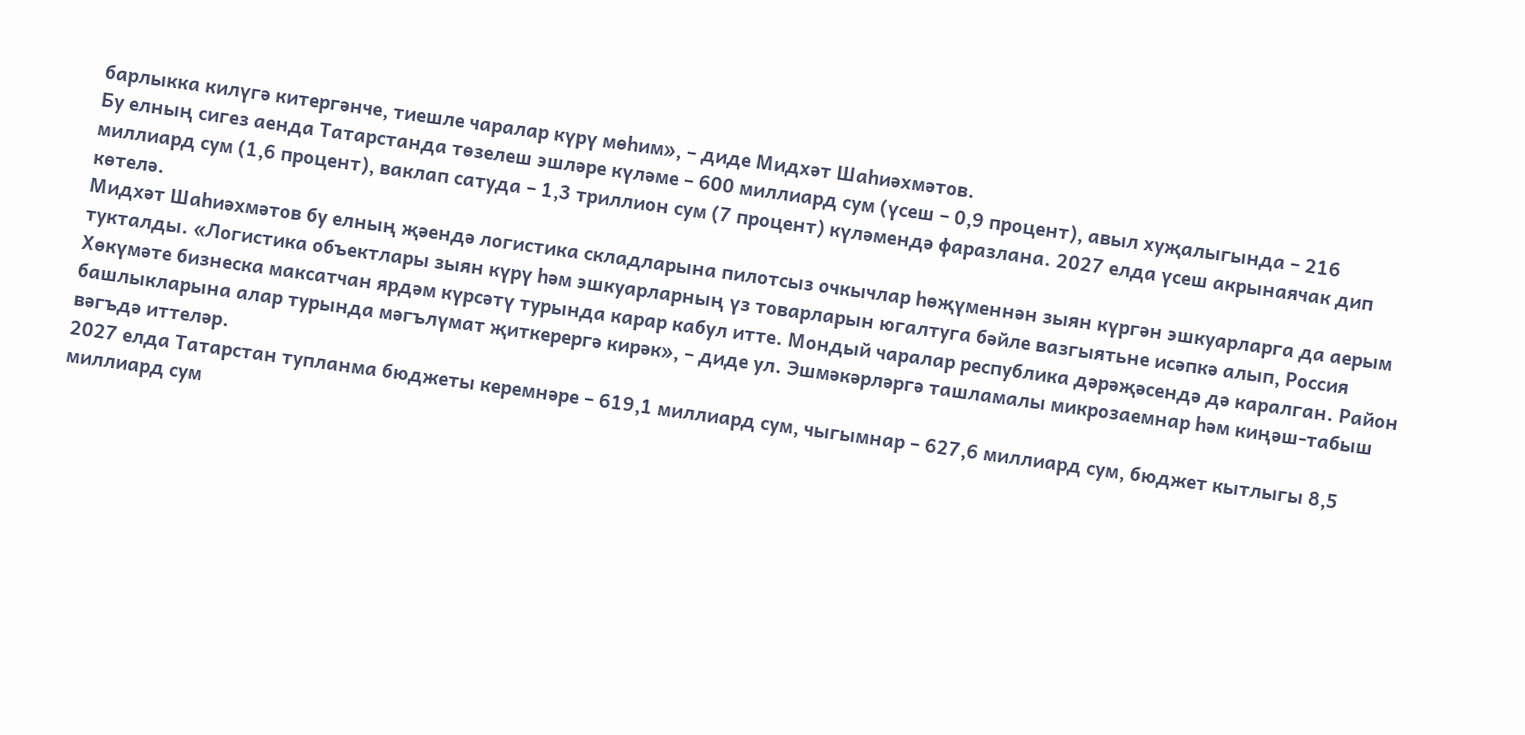барлыкка килүгә китергәнче, тиешле чаралар күрү мөһим», – диде Мидхәт Шаһиәхмәтов.
Бу елның сигез аенда Татарстанда төзелеш эшләре күләме – 600 миллиард сум (үсеш – 0,9 процент), авыл хуҗалыгында – 216 миллиард сум (1,6 процент), ваклап сатуда – 1,3 триллион сум (7 процент) күләмендә фаразлана. 2027 елда үсеш акрынаячак дип көтелә.
Мидхәт Шаһиәхмәтов бу елның җәендә логистика складларына пилотсыз очкычлар һөҗүменнән зыян күргән эшкуарларга да аерым тукталды. «Логистика объектлары зыян күрү һәм эшкуарларның үз товарларын югалтуга бәйле вазгыятьне исәпкә алып, Россия Хөкүмәте бизнеска максатчан ярдәм күрсәтү турында карар кабул итте. Мондый чаралар республика дәрәҗәсендә дә каралган. Район башлыкларына алар турында мәгълүмат җиткерергә кирәк», – диде ул. Эшмәкәрләргә ташламалы микрозаемнар һәм киңәш-табыш вәгъдә иттеләр.
2027 елда Татарстан тупланма бюджеты керемнәре – 619,1 миллиард сум, чыгымнар – 627,6 миллиард сум, бюджет кытлыгы 8,5 миллиард сум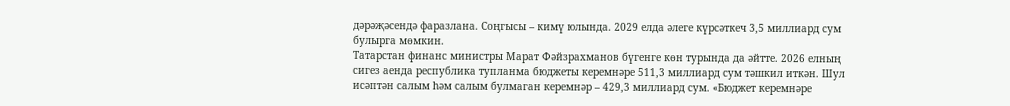дәрәҗәсендә фаразлана. Соңгысы – кимү юлында. 2029 елда әлеге күрсәткеч 3,5 миллиард сум булырга мөмкин.
Татарстан финанс министры Марат Фәйзрахманов бүгенге көн турында да әйтте. 2026 елның сигез аенда республика тупланма бюджеты керемнәре 511,3 миллиард сум тәшкил иткән. Шул исәптән салым һәм салым булмаган керемнәр – 429,3 миллиард сум. «Бюджет керемнәре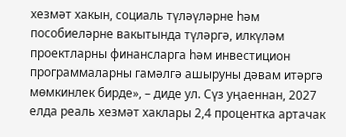хезмәт хакын, социаль түләүләрне һәм пособиеләрне вакытында түләргә, илкүләм проектларны финансларга һәм инвестицион программаларны гамәлгә ашыруны дәвам итәргә мөмкинлек бирде», – диде ул. Сүз уңаеннан, 2027 елда реаль хезмәт хаклары 2,4 процентка артачак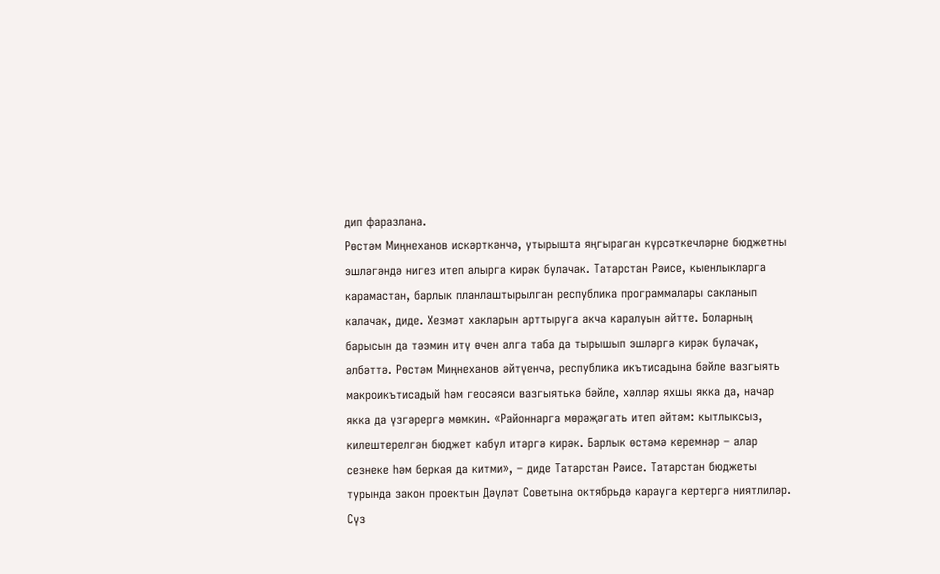дип фаразлана.
Рөстәм Миңнеханов искәрткәнчә, утырышта яңгыраган күрсәткечләрне бюджетны эшләгәндә нигез итеп алырга кирәк булачак. Татарстан Рәисе, кыенлыкларга карамастан, барлык планлаштырылган республика программалары сакланып калачак, диде. Хезмәт хакларын арттыруга акча каралуын әйтте. Боларның барысын да тәэмин итү өчен алга таба да тырышып эшләргә кирәк булачак, әлбәттә. Рөстәм Миңнеханов әйтүенчә, республика икътисадына бәйле вазгыять макроикътисадый һәм геосәяси вазгыятькә бәйле, хәлләр яхшы якка да, начар якка да үзгәрергә мөмкин. «Районнарга мөрәҗәгать итеп әйтәм: кытлыксыз, килештерелгән бюджет кабул итәргә кирәк. Барлык өстәмә керемнәр – алар сезнеке һәм беркая да китми», – диде Татарстан Рәисе. Татарстан бюджеты турында закон проектын Дәүләт Советына октябрьдә карауга кертергә ниятлиләр.
Сүз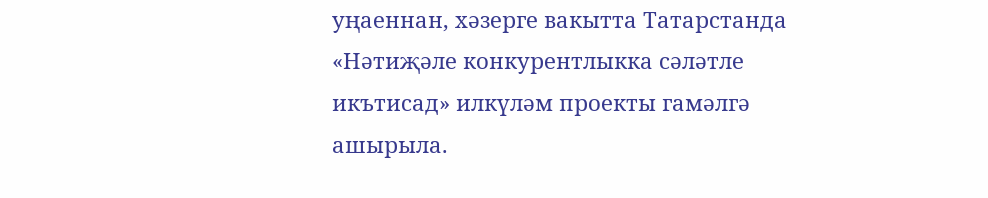уңаеннан, хәзерге вакытта Татарстанда «Нәтиҗәле конкурентлыкка сәләтле икътисад» илкүләм проекты гамәлгә ашырыла.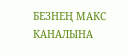БЕЗНЕҢ МАКС КАНАЛЫНА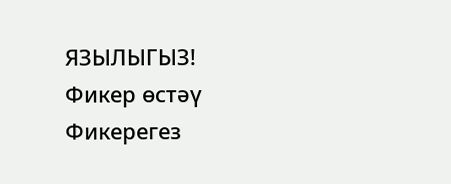ЯЗЫЛЫГЫЗ!
Фикер өстәү
Фикерегез